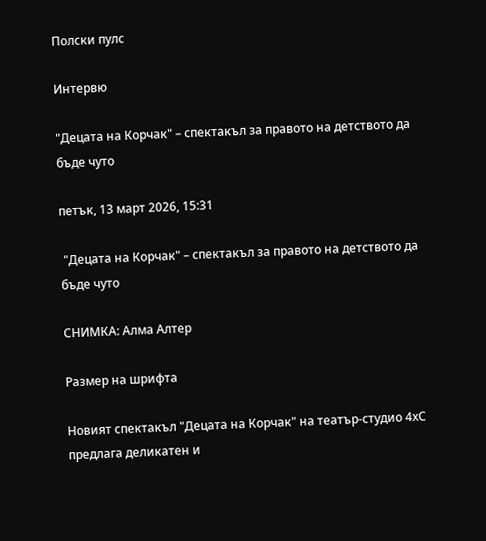Полски пулс

Интервю

"Децата на Корчак" – спектакъл за правото на детството да бъде чуто

петък, 13 март 2026, 15:31

 "Децата на Корчак" – спектакъл за правото на детството да бъде чуто

СНИМКА: Алма Алтер

Размер на шрифта

Новият спектакъл "Децата на Корчак" на театър-студио 4хС предлага деликатен и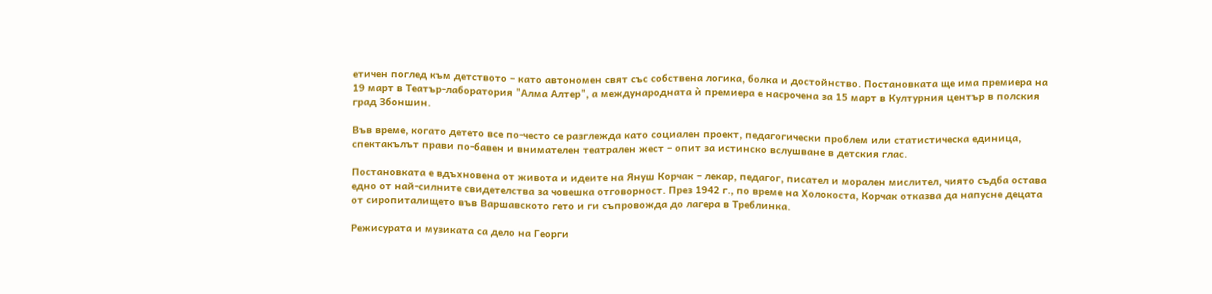етичен поглед към детството – като автономен свят със собствена логика, болка и достойнство. Постановката ще има премиера на 19 март в Театър-лаборатория "Алма Алтер", а международната ѝ премиера е насрочена за 15 март в Културния център в полския град Збоншин.

Във време, когато детето все по-често се разглежда като социален проект, педагогически проблем или статистическа единица, спектакълът прави по-бавен и внимателен театрален жест – опит за истинско вслушване в детския глас.

Постановката е вдъхновена от живота и идеите на Януш Корчак – лекар, педагог, писател и морален мислител, чиято съдба остава едно от най-силните свидетелства за човешка отговорност. През 1942 г., по време на Холокоста, Корчак отказва да напусне децата от сиропиталището във Варшавското гето и ги съпровожда до лагера в Треблинка.

Режисурата и музиката са дело на Георги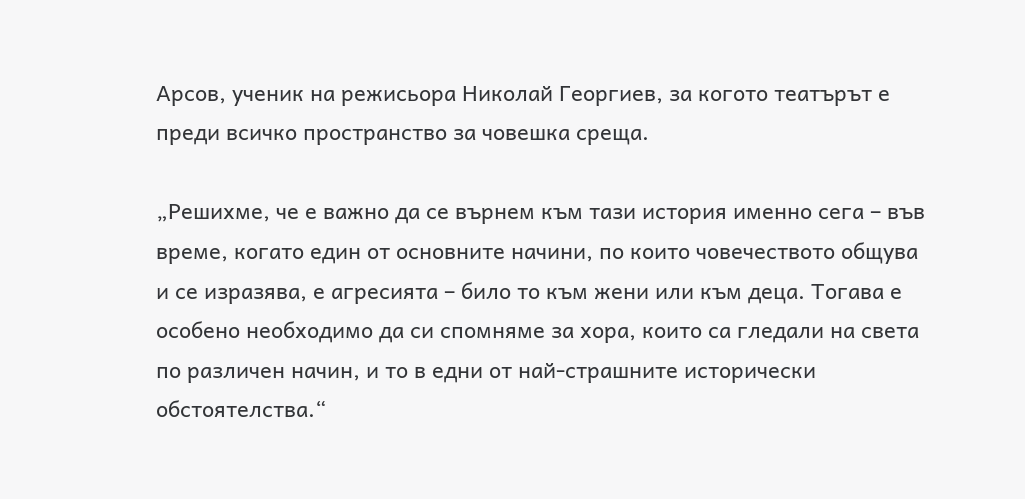Арсов, ученик на режисьора Николай Георгиев, за когото театърът е преди всичко пространство за човешка среща.

„Решихме, че е важно да се върнем към тази история именно сега – във време, когато един от основните начини, по които човечеството общува и се изразява, е агресията – било то към жени или към деца. Тогава е особено необходимо да си спомняме за хора, които са гледали на света по различен начин, и то в едни от най-страшните исторически обстоятелства.“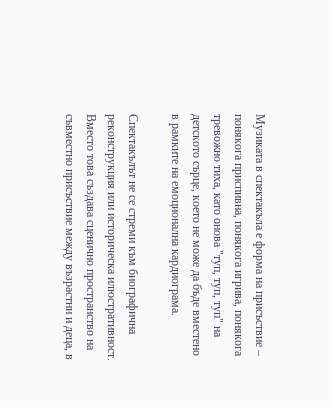Музиката в спектакъла е форма на присъствие – понякога приспивна, понякога игрива, понякога тревожно тиха, като онова "туп, туп, туп" на детското сърце, което не може да бъде вместено в рамките на емоционална кардиограма.

Спектакълът не се стреми към биографична реконструкция или историческа илюстративност. Вместо това създава сценично пространство на съвместно присъствие между възрастни и деца, в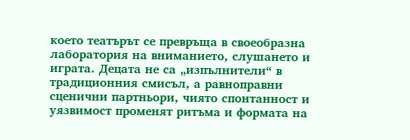което театърът се превръща в своеобразна лаборатория на вниманието, слушането и играта. Децата не са „изпълнители“ в традиционния смисъл, а равноправни сценични партньори, чиято спонтанност и уязвимост променят ритъма и формата на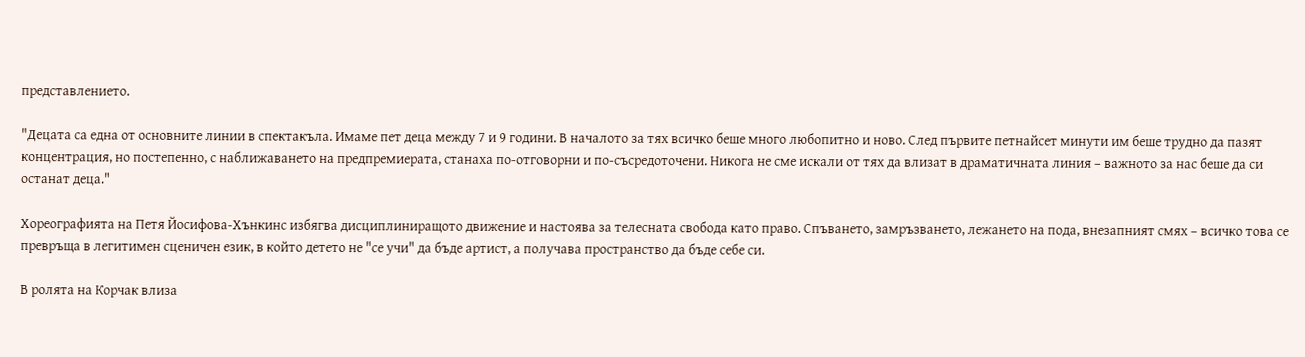представлението.

"Децата са една от основните линии в спектакъла. Имаме пет деца между 7 и 9 години. В началото за тях всичко беше много любопитно и ново. След първите петнайсет минути им беше трудно да пазят концентрация, но постепенно, с наближаването на предпремиерата, станаха по-отговорни и по-съсредоточени. Никога не сме искали от тях да влизат в драматичната линия – важното за нас беше да си останат деца."

Хореографията на Петя Йосифова-Хънкинс избягва дисциплиниращото движение и настоява за телесната свобода като право. Спъването, замръзването, лежането на пода, внезапният смях – всичко това се превръща в легитимен сценичен език, в който детето не "се учи" да бъде артист, а получава пространство да бъде себе си.

В ролята на Корчак влиза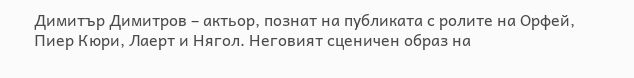Димитър Димитров – актьор, познат на публиката с ролите на Орфей, Пиер Кюри, Лаерт и Нягол. Неговият сценичен образ на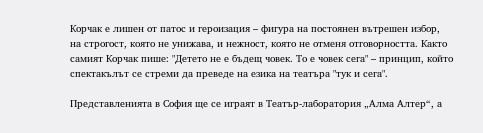Корчак е лишен от патос и героизация – фигура на постоянен вътрешен избор, на строгост, която не унижава, и нежност, която не отменя отговорността. Както самият Корчак пише: "Детето не е бъдещ човек. То е човек сега" – принцип, който спектакълът се стреми да преведе на езика на театъра "тук и сега".

Представленията в София ще се играят в Театър-лаборатория „Алма Алтер“, а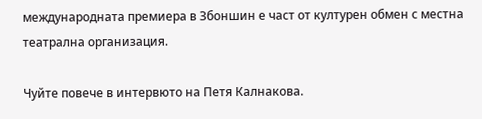международната премиера в Збоншин е част от културен обмен с местна театрална организация.

Чуйте повече в интервюто на Петя Калнакова.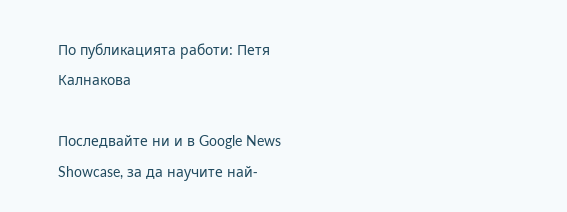По публикацията работи: Петя Калнакова

Последвайте ни и в Google News Showcase, за да научите най-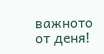важното от деня!